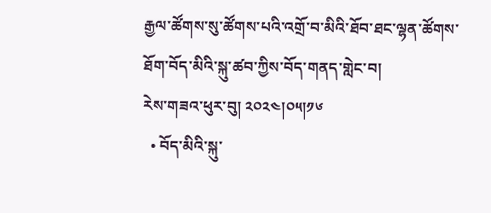རྒྱལ་ཚོགས་སུ་ཚོགས་པའི་འགྲོ་བ་མིའི་ཐོབ་ཐང་ལྷན་ཚོགས་ཐོག་བོད་མིའི་སྐུ་ཚབ་ཀྱིས་བོད་གནད་གླེང་བ།
རེས་གཟའ་ཕུར་བུ། ༢༠༢༤།༠༥།༡༦
  • བོད་མིའི་སྐུ་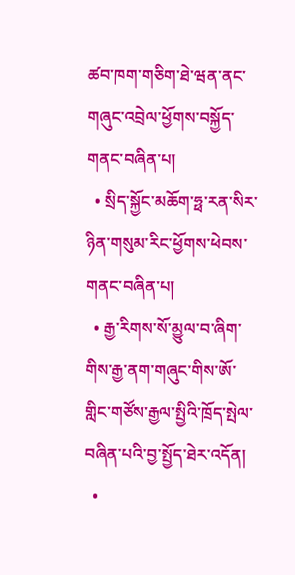ཚབ་ཁག་གཅིག་ཐེ་ཝན་ནང་གཞུང་འབྲེལ་ཕྱོགས་བསྐྱོད་གནང་བཞིན་པ།
  • སྲིད་སྐྱོང་མཆོག་ཧྥ་རན་སིར་ཉིན་གསུམ་རིང་ཕྱོགས་ཕེབས་གནང་བཞིན་པ།
  • རྒྱ་རིགས་སོ་མྱུལ་བ་ཞིག་གིས་རྒྱ་ནག་གཞུང་གིས་ཨོ་གླིང་གཙོས་རྒྱལ་སྤྱིའི་ཁྲོད་སྤེལ་བཞིན་པའི་བྱ་སྤྱོད་ཐེར་འདོན།
  •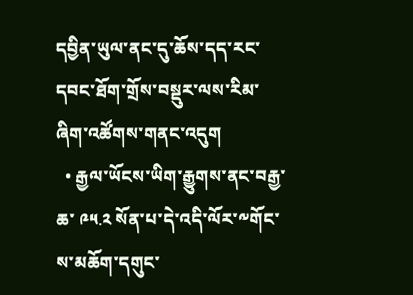དབྱིན་ཡུལ་ནང་དུ་ཆོས་དད་རང་དབང་ཐོག་གྲོས་བསྡུར་ལས་རིམ་ཞིག་འཚོགས་གནང་འདུག
  • རྒྱལ་ཡོངས་ཡིག་རྒྱུགས་ནང་བརྒྱ་ཆ་ ༩༥.༢ སོན་པ་དེ་འདི་ལོར་༸གོང་ས་མཆོག་དགུང་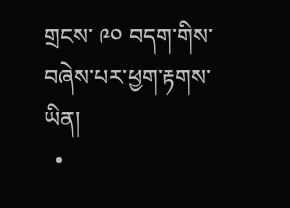གྲངས་ ༩༠ བདག་གིས་བཞེས་པར་ཕྱག་རྟགས་ཡིན།
  •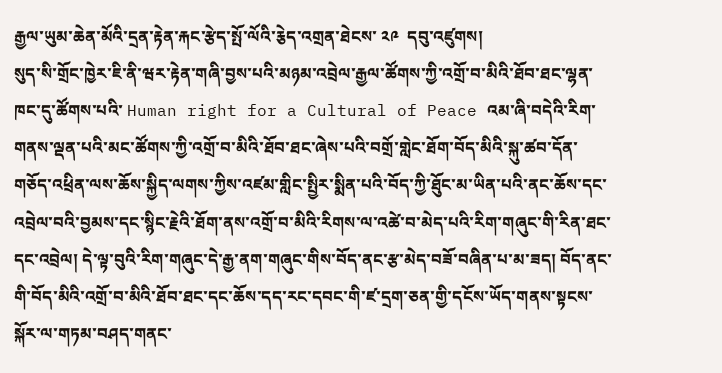རྒྱལ་ཡུམ་ཆེན་མོའི་དྲན་རྟེན་རྐང་རྩེད་སྤོ་ལོའི་རྕེད་འགྲན་ཐེངས་ ༢༩  དབུ་འཛུགས།
སུད་སི་གྲོང་ཁྱེར་ཇི་ནི་ཝར་རྟེན་གཞི་བྱས་པའི་མཉམ་འབྲེལ་རྒྱལ་ཚོགས་ཀྱི་འགྲོ་བ་མིའི་ཐོབ་ཐང་ལྷན་ཁང་དུ་ཚོགས་པའི་ Human right for a Cultural of Peace འམ་ཞི་བདེའི་རིག་གནས་ལྡན་པའི་མང་ཚོགས་ཀྱི་འགྲོ་བ་མིའི་ཐོབ་ཐང་ཞེས་པའི་བགྲོ་གླེང་ཐོག་བོད་མིའི་སྐུ་ཚབ་དོན་གཅོད་འཕྲིན་ལས་ཆོས་སྐྱིད་ལགས་ཀྱིས་འཛམ་གླིང་སྤྱིར་སྨིན་པའི་བོད་ཀྱི་ཐོུང་མ་ཡིན་པའི་ནང་ཆོས་དང་འབྲེལ་བའི་བྱམས་དང་སྙིང་རྗེའི་ཐོག་ནས་འགྲོ་བ་མིའི་རིགས་ལ་འཚེ་བ་མེད་པའི་རིག་གཞུང་གི་རིན་ཐང་དང་འབྲེལ། དེ་ལྟ་བུའི་རིག་གཞུང་དེ་རྒྱ་ནག་གཞུང་གིས་བོད་ནང་རྩ་མེད་བཟོ་བཞིན་པ་མ་ཟད། བོད་ནང་གི་བོད་མིའི་འགྲོ་བ་མིའི་ཐོབ་ཐང་དང་ཆོས་དད་རང་དབང་གི་ཛ་དྲག་ཅན་གྱི་དངོས་ཡོད་གནས་སྟངས་སྐོར་ལ་གཏམ་བཤད་གནང་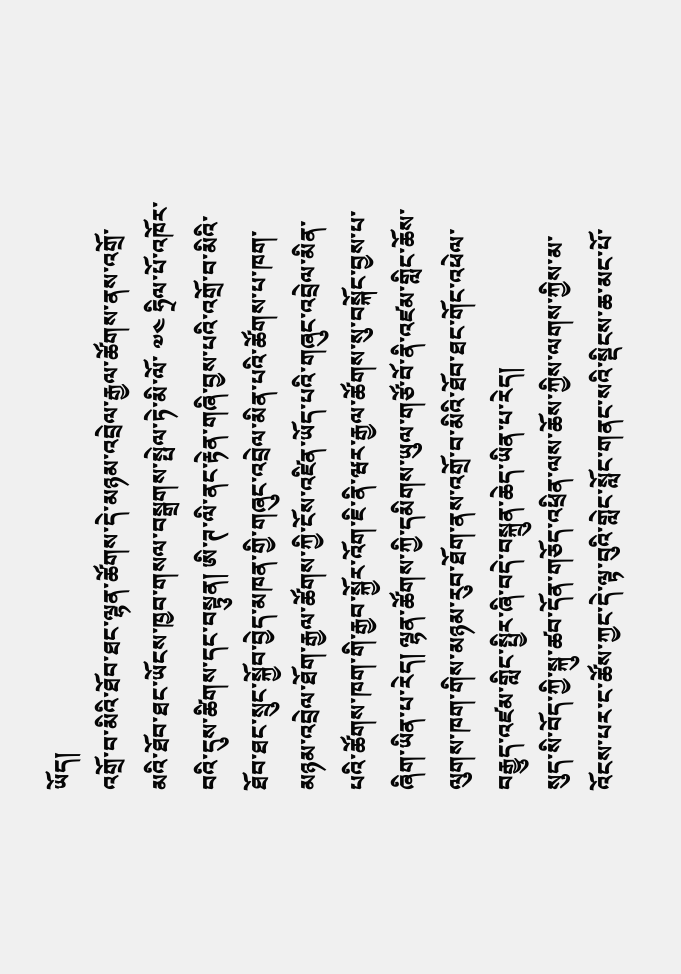ཡོད།
འགྲོ་བ་མིའི་ཐོབ་ཐང་ལྷན་ཚོགས་དེ་མཉམ་འབྲེལ་རྒྱལ་ཚོགས་ནས་འགྲོ་མའི་ཐོབ་ཐང་ཡོངས་ཁྱབ་གསལ་བསྒྲགས་སྤེལ་ཏེ་མི་ལོ་ ༧༤ ཧྲིལ་པོ་འཁོར་བའི་དུས་ཚིགས་དང་བསྟུན། ཨི་ཊ་ལི་ནང་རྟེན་གཞི་བྱས་པའི་འགྲོ་བ་མིའི་ཐོབ་ཐང་སྲུང་སྐྱོབ་བྱེད་མཁན་གྱི་གཞུང་འབྲེལ་མིན་པའི་ཚོགས་པ་ཁག་མཉམ་འབྲེལ་ཐོག་རྒྱལ་ཚོགས་ཀྱི་ངོས་འཛིན་ཡོད་པའི་གཞུང་འབྲེལ་མིན་པའི་ཚོགས་ཁག་གི་རྒྱབ་སྐྱོར་འོག་ཇི་ནི་ཝར་རྒྱལ་ཚོགས་སུ་བསྐོང་བྱས་པ་ཞིག་ཡིན་པ་རེད། ལྷན་ཚོགས་ཀྱི་དམིགས་ཡུལ་གཙོ་བོ་ནི་འཛམ་གླིང་ཆོས་ལུགས་ཁག་གིས་མཉམ་རུབ་ཐོག་ནས་འགྲོ་བ་མིའི་ཐོབ་ཐང་གོང་འཕེལ་བརྒྱུད་འཛམ་གླིང་སྤྱིར་ཞི་བདེ་བསྐྲུན་ཆེད་ཡིན་པ་རེད།
སུད་སི་བོད་ཀྱི་སྐུ་ཚབ་དོན་གཅོད་འཕྲིན་ལས་ཆོས་ཀྱིས་ལགས་ཀྱིས་མ་འོངས་པར་ང་ཚོས་ཀྱང་དེ་ལྟ་བུའི་གླེང་སློང་གནང་སའི་སྡིངས་ཆ་མང་པོ་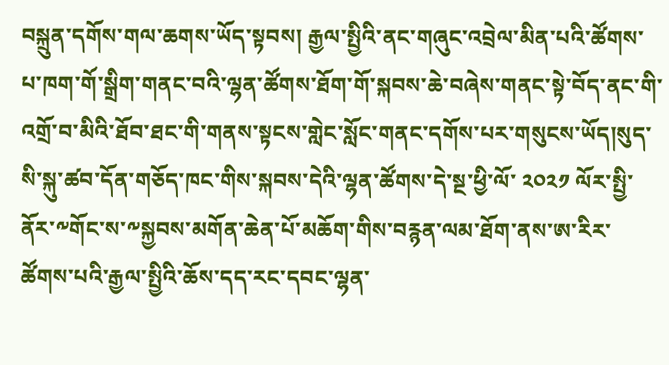བསྐྲུན་དགོས་གལ་ཆགས་ཡོད་སྟབས། རྒྱལ་སྤྱིའི་ནང་གཞུང་འབྲེལ་མིན་པའི་ཚོགས་པ་ཁག་གོ་སྒྲིག་གནང་བའི་ལྷན་ཚོགས་ཐོག་གོ་སྐབས་ཆེ་བཞེས་གནང་སྟེ་བོད་ནང་གི་འགྲོ་བ་མིའི་ཐོབ་ཐང་གི་གནས་སྟངས་གླེང་སློང་གནང་དགོས་པར་གསུངས་ཡོད།སུད་སི་སྐུ་ཚབ་དོན་གཅོད་ཁང་གིས་སྐབས་དེའི་ལྷན་ཚོགས་དེ་སྔ་ཕྱི་ལོ་ ༢༠༢༡ ལོར་སྤྱི་ནོར་༸གོང་ས་༸སྐྱབས་མགོན་ཆེན་པོ་མཆོག་གིས་བརྙན་ལམ་ཐོག་ནས་ཨ་རིར་ཚོགས་པའི་རྒྱལ་སྤྱིའི་ཆོས་དད་རང་དབང་ལྷན་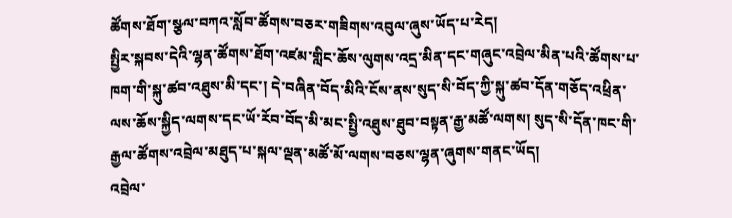ཚོགས་ཐོག་སྩལ་བཀའ་སློབ་ཚོགས་བཅར་གཟིགས་འབུལ་ཞུས་ཡོད་པ་རེད།
སྤྱིར་སྐབས་དེའི་ལྷན་ཚོགས་ཐོག་འཛམ་གླིང་ཆོས་ལུགས་འདྲ་མིན་དང་གཞུང་འབྲེལ་མིན་པའི་ཚོགས་པ་ཁག་གི་སྐུ་ཚབ་འཐུས་མི་དང་། དེ་བཞིན་བོད་མིའི་ངོས་ནས་སུད་སི་བོད་ཀྱི་སྐུ་ཚབ་དོན་གཅོད་འཕྲིན་ལས་ཆོས་སྐྱིད་ལགས་དང་ཡོ་རོབ་བོད་མི་མང་སྤྱི་འཐུས་ཐུབ་བསྟན་རྒྱ་མཚོ་ལགས། སུད་སི་དོན་ཁང་གི་རྒྱལ་ཚོགས་འབྲེལ་མཐུད་པ་སྐལ་ལྡན་མཚོ་མོ་ལགས་བཅས་ལྷན་ཞུགས་གནང་ཡོད།
འབྲེལ་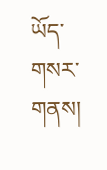ཡོད་གསར་གནས།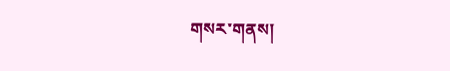གསར་གནས།